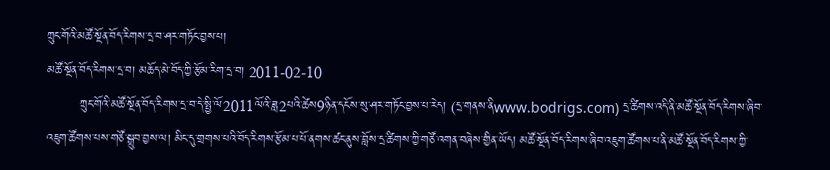ཀྲུང་གོའི་མཚོ་སྔོན་བོད་རིགས་དྲ་བ་ཤར་གཏོང་བྱས་པ།
མཚོ་སྔོན་བོད་རིགས་དྲ་བ། མཆོད་མེ་བོད་ཀྱི་རྩོམ་རིག་དྲ་བ། 2011-02-10
        ཀྲུང་གོའི་མཚོ་སྔོན་བོད་རིགས་དྲ་བ་དེ་སྤྱི་ལོ2011ལོའི་ཟླ2པའི་ཚེས9ཉིན་དངོས་སུ་ཤར་གཏོང་བྱས་པ་རེད། (དྲ་གནས་ནིwww.bodrigs.com) དྲ་ཚིགས་འདི་ནི་མཚོ་སྔོན་བོད་རིགས་ཞིབ་འཇུག་ཚོགས་པས་གཙོ་སྒྲུབ་བྱས་ལ། མིང་དུ་གྲགས་པའི་བོད་རིགས་རྩོམ་པ་པོ་ནགས་ཚང་ནུས་བློས་དྲ་ཚིགས་ཀྱི་གཙོ་འགན་བཞེས་གྱིན་ཡོད། མཚོ་སྔོན་བོད་རིགས་ཞིབ་འཇུག་ཚོགས་པ་ནི་མཚོ་སྔོན་བོད་རིགས་ཀྱི་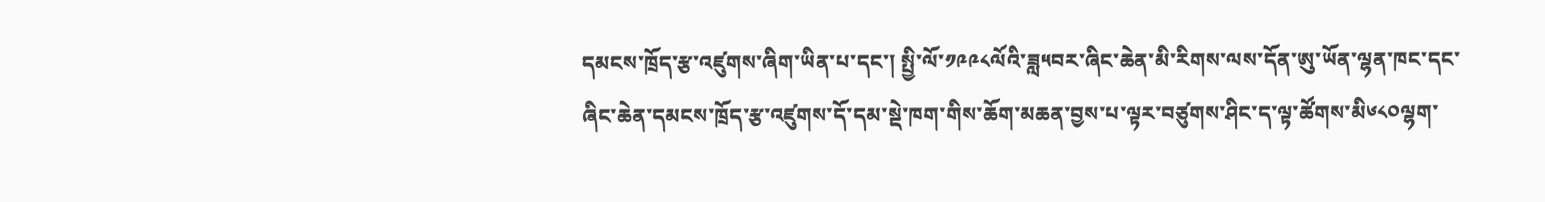དམངས་ཁྲོད་རྩ་འཛུགས་ཞིག་ཡིན་པ་དང་། སྤྱི་ལོ་༡༩༩༨ལོའི་ཟླ༥བར་ཞིང་ཆེན་མི་རིགས་ལས་དོན་ཨུ་ཡོན་ལྷན་ཁང་དང་ཞིང་ཆེན་དམངས་ཁྲོད་རྩ་འཛུགས་དོ་དམ་སྡེ་ཁག་གིས་ཆོག་མཆན་བྱས་པ་ལྟར་བཙུགས་ཤིང་ད་ལྟ་ཚོགས་མི༦༨༠ལྷག་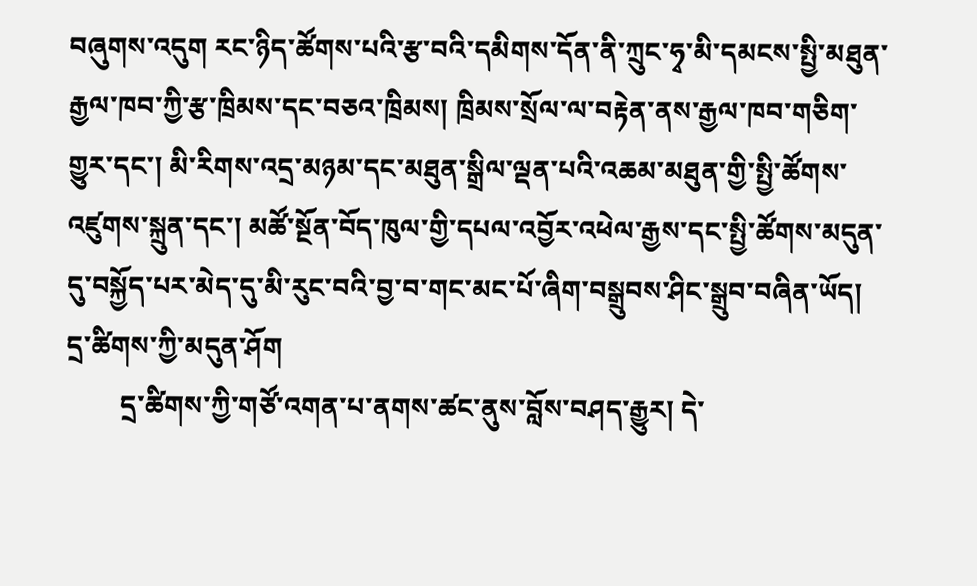བཞུགས་འདུག རང་ཉིད་ཚོགས་པའི་རྩ་བའི་དམིགས་དོན་ནི་ཀྲུང་ཧྭ་མི་དམངས་སྤྱི་མཐུན་རྒྱལ་ཁབ་ཀྱི་རྩ་ཁྲིམས་དང་བཅའ་ཁྲིམས། ཁྲིམས་སྲོལ་ལ་བརྟེན་ནས་རྒྱལ་ཁབ་གཅིག་གྱུར་དང་། མི་རིགས་འདྲ་མཉམ་དང་མཐུན་སྒྲིལ་ལྡན་པའི་འཆམ་མཐུན་གྱི་སྤྱི་ཚོགས་འཛུགས་སྐྲུན་དང་། མཚོ་སྔོན་བོད་ཁུལ་གྱི་དཔལ་འབྱོར་འཕེལ་རྒྱས་དང་སྤྱི་ཚོགས་མདུན་དུ་བསྐྱོད་པར་མེད་དུ་མི་རུང་བའི་བྱ་བ་གང་མང་པོ་ཞིག་བསྒྲུབས་ཤིང་སྒྲུབ་བཞིན་ཡོད།
དྲ་ཚིགས་ཀྱི་མདུན་ཤོག
        དྲ་ཚིགས་ཀྱི་གཙོ་འགན་པ་ནགས་ཚང་ནུས་བློས་བཤད་རྒྱུར། དེ་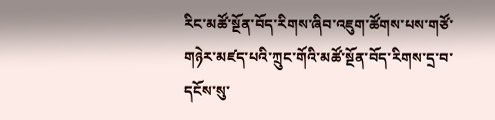རིང་མཚོ་སྔོན་བོད་རིགས་ཞིབ་འཇུག་ཚོགས་པས་གཙོ་གཉེར་མཛད་པའི་ཀྲུང་གོའི་མཚོ་སྔོན་བོད་རིགས་དྲ་བ་དངོས་སུ་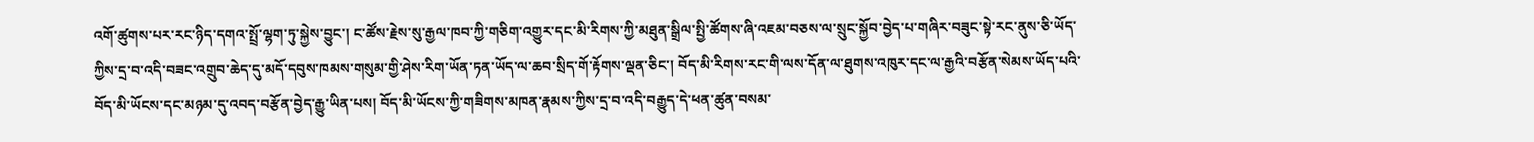འགོ་ཚུགས་པར་རང་ཉིད་དགའ་སྤྲོ་ལྷག་ཏུ་སྐྱེས་བྱུང་། ང་ཚོས་རྗེས་སུ་རྒྱལ་ཁབ་ཀྱི་གཅིག་འགྱུར་དང་མི་རིགས་ཀྱི་མཐུན་སྒྲིལ་སྤྱི་ཚོགས་ཞི་འཇམ་བཅས་ལ་སྲུང་སྐྱོབ་བྱེད་པ་གཞིར་བཟུང་སྟེ་རང་ནུས་ཅི་ཡོད་ཀྱིས་དྲ་བ་འདི་བཟང་འགྲུབ་ཆེད་དུ་མདོ་དབུས་ཁམས་གསུམ་གྱི་ཤེས་རིག་ཡོན་ཏན་ཡོད་ལ་ཆབ་སྲིད་གོ་རྟོགས་ལྡན་ཅིང་། བོད་མི་རིགས་རང་གི་ལས་དོན་ལ་ཐུགས་འཁུར་དང་ལ་རྒྱའི་བརྩོན་སེམས་ཡོད་པའི་བོད་མི་ཡོངས་དང་མཉམ་དུ་འབད་བརྩོན་བྱེད་རྒྱུ་ཡིན་པས། བོད་མི་ཡོངས་ཀྱི་གཟིགས་མཁན་རྣམས་ཀྱིས་དྲ་བ་འདི་བརྒྱུད་དེ་ཕན་ཚུན་བསམ་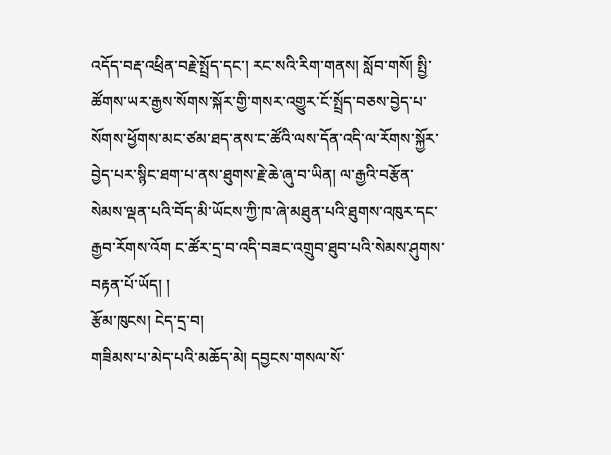འདོད་བརྡ་འཕྲིན་བརྗེ་སྤྲོད་དང་། རང་སའི་རིག་གནས། སློབ་གསོ། སྤྱི་ཚོགས་ཡར་རྒྱས་སོགས་སྐོར་གྱི་གསར་འགྱུར་ངོ་སྤྲོད་བཅས་བྱེད་པ་སོགས་ཕྱོགས་མང་ཙམ་ཐད་ནས་ང་ཚོའི་ལས་དོན་འདི་ལ་རོགས་སྐྱོར་བྱེད་པར་སྙིང་ཐག་པ་ནས་ཐུགས་རྗེ་ཆེ་ཞུ་བ་ཡིན། ལ་རྒྱའི་བརྩོན་སེམས་ལྡན་པའི་བོད་མི་ཡོངས་ཀྱི་ཁ་ཞེ་མཐུན་པའི་ཐུགས་འཁུར་དང་རྒྱབ་རོགས་འོག ང་ཚོར་དྲ་བ་འདི་བཟང་འགྲུབ་ཐུབ་པའི་སེམས་ཤུགས་བརྟན་པོ་ཡོད། །
རྩོམ་ཁུངས། ངེད་དྲ་བ།
གཟིམས་པ་མེད་པའི་མཆོད་མེ། དབྱངས་གསལ་སོ་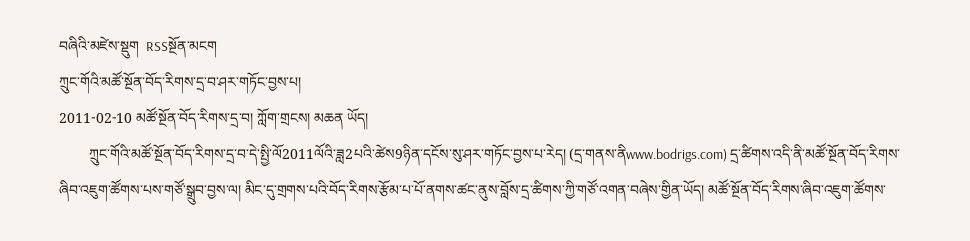བཞིའི་མཛེས་སྡུག  RSSསྔོན་མངག
ཀྲུང་གོའི་མཚོ་སྔོན་བོད་རིགས་དྲ་བ་ཤར་གཏོང་བྱས་པ།
2011-02-10 མཚོ་སྔོན་བོད་རིགས་དྲ་བ། ཀློག་གྲངས། མཆན ཡོད།
        ཀྲུང་གོའི་མཚོ་སྔོན་བོད་རིགས་དྲ་བ་དེ་སྤྱི་ལོ2011ལོའི་ཟླ2པའི་ཚེས9ཉིན་དངོས་སུ་ཤར་གཏོང་བྱས་པ་རེད། (དྲ་གནས་ནིwww.bodrigs.com) དྲ་ཚིགས་འདི་ནི་མཚོ་སྔོན་བོད་རིགས་ཞིབ་འཇུག་ཚོགས་པས་གཙོ་སྒྲུབ་བྱས་ལ། མིང་དུ་གྲགས་པའི་བོད་རིགས་རྩོམ་པ་པོ་ནགས་ཚང་ནུས་བློས་དྲ་ཚིགས་ཀྱི་གཙོ་འགན་བཞེས་གྱིན་ཡོད། མཚོ་སྔོན་བོད་རིགས་ཞིབ་འཇུག་ཚོགས་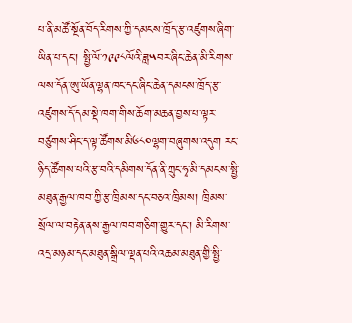པ་ནི་མཚོ་སྔོན་བོད་རིགས་ཀྱི་དམངས་ཁྲོད་རྩ་འཛུགས་ཞིག་ཡིན་པ་དང་། སྤྱི་ལོ་༡༩༩༨ལོའི་ཟླ༥བར་ཞིང་ཆེན་མི་རིགས་ལས་དོན་ཨུ་ཡོན་ལྷན་ཁང་དང་ཞིང་ཆེན་དམངས་ཁྲོད་རྩ་འཛུགས་དོ་དམ་སྡེ་ཁག་གིས་ཆོག་མཆན་བྱས་པ་ལྟར་བཙུགས་ཤིང་ད་ལྟ་ཚོགས་མི༦༨༠ལྷག་བཞུགས་འདུག རང་ཉིད་ཚོགས་པའི་རྩ་བའི་དམིགས་དོན་ནི་ཀྲུང་ཧྭ་མི་དམངས་སྤྱི་མཐུན་རྒྱལ་ཁབ་ཀྱི་རྩ་ཁྲིམས་དང་བཅའ་ཁྲིམས། ཁྲིམས་སྲོལ་ལ་བརྟེན་ནས་རྒྱལ་ཁབ་གཅིག་གྱུར་དང་། མི་རིགས་འདྲ་མཉམ་དང་མཐུན་སྒྲིལ་ལྡན་པའི་འཆམ་མཐུན་གྱི་སྤྱི་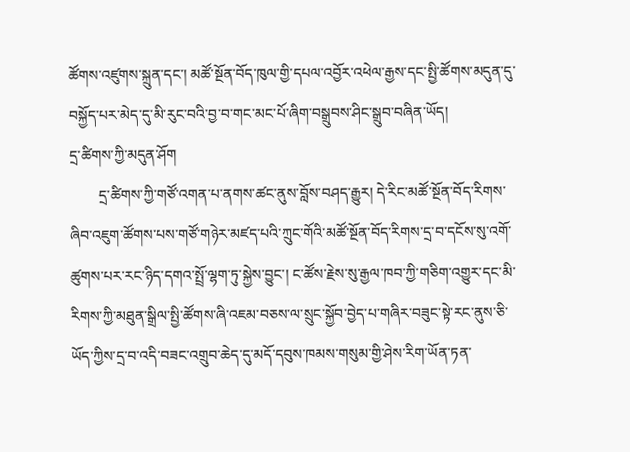ཚོགས་འཛུགས་སྐྲུན་དང་། མཚོ་སྔོན་བོད་ཁུལ་གྱི་དཔལ་འབྱོར་འཕེལ་རྒྱས་དང་སྤྱི་ཚོགས་མདུན་དུ་བསྐྱོད་པར་མེད་དུ་མི་རུང་བའི་བྱ་བ་གང་མང་པོ་ཞིག་བསྒྲུབས་ཤིང་སྒྲུབ་བཞིན་ཡོད།
དྲ་ཚིགས་ཀྱི་མདུན་ཤོག
        དྲ་ཚིགས་ཀྱི་གཙོ་འགན་པ་ནགས་ཚང་ནུས་བློས་བཤད་རྒྱུར། དེ་རིང་མཚོ་སྔོན་བོད་རིགས་ཞིབ་འཇུག་ཚོགས་པས་གཙོ་གཉེར་མཛད་པའི་ཀྲུང་གོའི་མཚོ་སྔོན་བོད་རིགས་དྲ་བ་དངོས་སུ་འགོ་ཚུགས་པར་རང་ཉིད་དགའ་སྤྲོ་ལྷག་ཏུ་སྐྱེས་བྱུང་། ང་ཚོས་རྗེས་སུ་རྒྱལ་ཁབ་ཀྱི་གཅིག་འགྱུར་དང་མི་རིགས་ཀྱི་མཐུན་སྒྲིལ་སྤྱི་ཚོགས་ཞི་འཇམ་བཅས་ལ་སྲུང་སྐྱོབ་བྱེད་པ་གཞིར་བཟུང་སྟེ་རང་ནུས་ཅི་ཡོད་ཀྱིས་དྲ་བ་འདི་བཟང་འགྲུབ་ཆེད་དུ་མདོ་དབུས་ཁམས་གསུམ་གྱི་ཤེས་རིག་ཡོན་ཏན་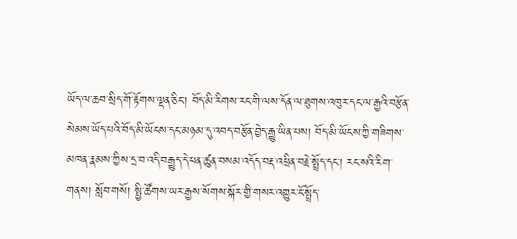ཡོད་ལ་ཆབ་སྲིད་གོ་རྟོགས་ལྡན་ཅིང་། བོད་མི་རིགས་རང་གི་ལས་དོན་ལ་ཐུགས་འཁུར་དང་ལ་རྒྱའི་བརྩོན་སེམས་ཡོད་པའི་བོད་མི་ཡོངས་དང་མཉམ་དུ་འབད་བརྩོན་བྱེད་རྒྱུ་ཡིན་པས། བོད་མི་ཡོངས་ཀྱི་གཟིགས་མཁན་རྣམས་ཀྱིས་དྲ་བ་འདི་བརྒྱུད་དེ་ཕན་ཚུན་བསམ་འདོད་བརྡ་འཕྲིན་བརྗེ་སྤྲོད་དང་། རང་སའི་རིག་གནས། སློབ་གསོ། སྤྱི་ཚོགས་ཡར་རྒྱས་སོགས་སྐོར་གྱི་གསར་འགྱུར་ངོ་སྤྲོད་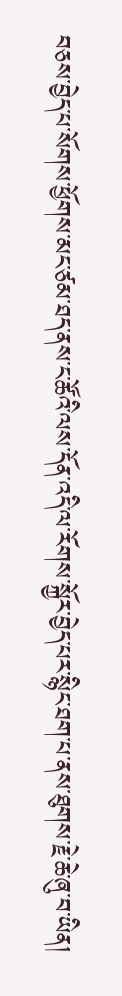བཅས་བྱེད་པ་སོགས་ཕྱོགས་མང་ཙམ་ཐད་ནས་ང་ཚོའི་ལས་དོན་འདི་ལ་རོགས་སྐྱོར་བྱེད་པར་སྙིང་ཐག་པ་ནས་ཐུགས་རྗེ་ཆེ་ཞུ་བ་ཡིན།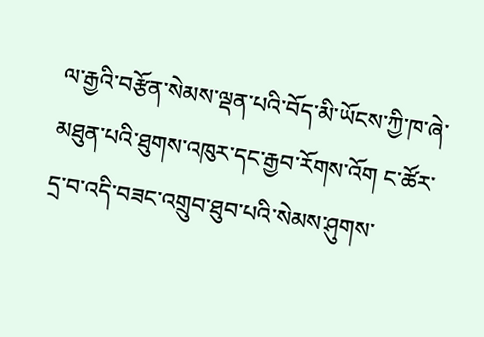ལ་རྒྱའི་བརྩོན་སེམས་ལྡན་པའི་བོད་མི་ཡོངས་ཀྱི་ཁ་ཞེ་མཐུན་པའི་ཐུགས་འཁུར་དང་རྒྱབ་རོགས་འོག ང་ཚོར་དྲ་བ་འདི་བཟང་འགྲུབ་ཐུབ་པའི་སེམས་ཤུགས་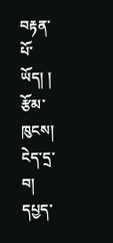བརྟན་པོ་ཡོད། །
རྩོམ་ཁུངས། ངེད་དྲ་བ།
དཔྱད་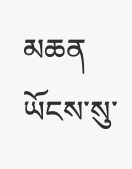མཆན ཡོངས་སུ་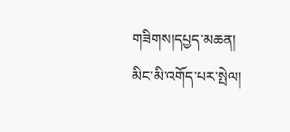གཟིགས།དཔྱད་མཆན།
མིང་མི་འགོད་པར་སྤེལ།